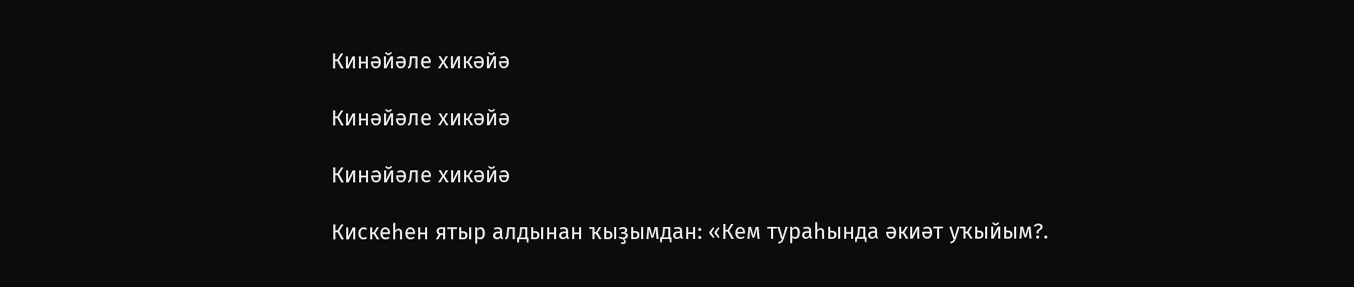Кинәйәле хикәйә

Кинәйәле хикәйә

Кинәйәле хикәйә

Кискеһен ятыр алдынан ҡыҙымдан: «Кем тураһында әкиәт уҡыйым?.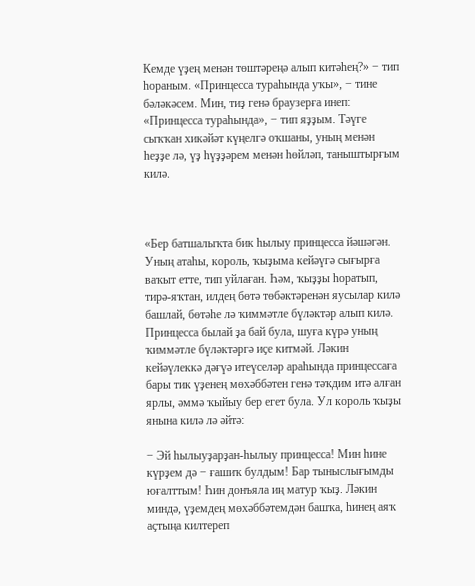Кемде үҙең менән төштәреңә алып китәһең?» − тип һораным. «Принцесса тураһында уҡы», − тине бәләкәсем. Мин, тиҙ генә браузерға инеп: «Принцесса тураһында», − тип яҙҙым. Тәүге сыҡҡан хикәйәт күңелгә оҡшаны, уның менән һеҙҙе лә, үҙ һүҙҙәрем менән һөйләп, таныштырғым килә.



«Бер батшалыҡта бик һылыу принцесса йәшәгән. Уның атаһы, король, ҡыҙыма кейәүгә сығырға ваҡыт етте, тип уйлаған. Һәм, ҡыҙҙы һоратып, тирә-яҡтан, илдең бөтә төбәктәренән яусылар килә башлай, бөтәһе лә ҡиммәтле бүләктәр алып килә. Принцесса былай ҙа бай була, шуға күрә уның ҡиммәтле бүләктәргә иҫе китмәй. Ләкин кейәүлеккә дәғүә итеүселәр араһында принцессаға бары тик үҙенең мөхәббәтен генә тәҡдим итә алған ярлы, әммә ҡыйыу бер егет була. Ул король ҡыҙы янына килә лә әйтә:

− Эй һылыуҙарҙан-һылыу принцесса! Мин һине күрҙем дә − ғашиҡ булдым! Бар тыныслығымды юғалттым! Һин донъяла иң матур ҡыҙ. Ләкин миндә, үҙемдең мөхәббәтемдән башҡа, һинең аяҡ аҫтыңа килтереп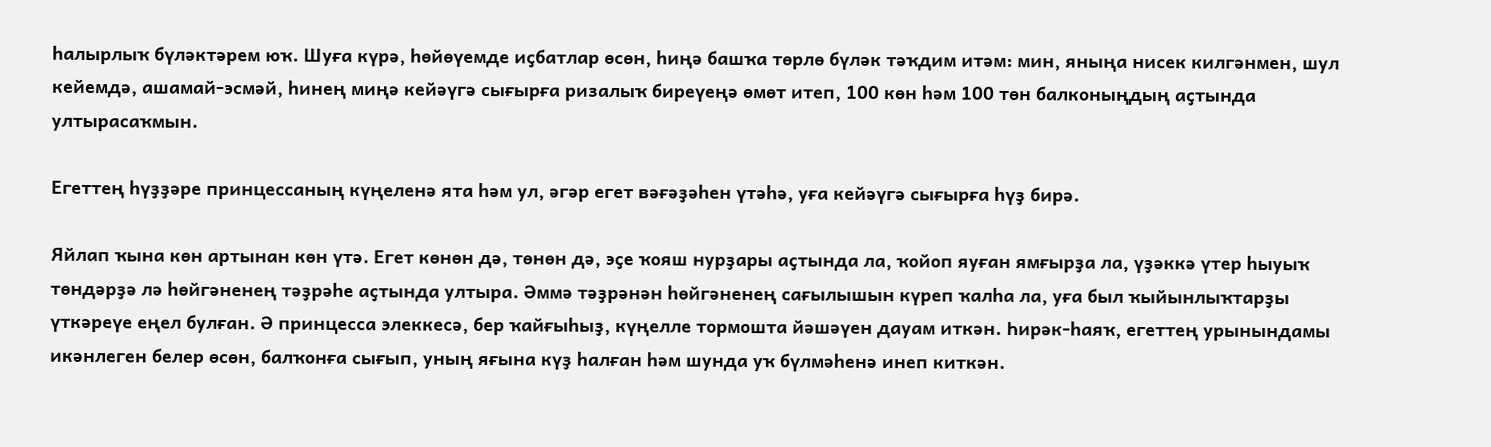һалырлыҡ бүләктәрем юҡ. Шуға күрә, һөйөүемде иҫбатлар өсөн, һиңә башҡа төрлө бүләк тәҡдим итәм: мин, яныңа нисек килгәнмен, шул кейемдә, ашамай-эсмәй, һинең миңә кейәүгә сығырға ризалыҡ биреүеңә өмөт итеп, 100 көн һәм 100 төн балконыңдың аҫтында ултырасаҡмын.

Егеттең һүҙҙәре принцессаның күңеленә ята һәм ул, әгәр егет вәғәҙәһен үтәһә, уға кейәүгә сығырға һүҙ бирә.

Яйлап ҡына көн артынан көн үтә. Егет көнөн дә, төнөн дә, эҫе ҡояш нурҙары аҫтында ла, ҡойоп яуған ямғырҙа ла, үҙәккә үтер һыуыҡ төндәрҙә лә һөйгәненең тәҙрәһе аҫтында ултыра. Әммә тәҙрәнән һөйгәненең сағылышын күреп ҡалһа ла, уға был ҡыйынлыҡтарҙы үткәреүе еңел булған. Ә принцесса элеккесә, бер ҡайғыһыҙ, күңелле тормошта йәшәүен дауам иткән. Һирәк-һаяҡ, егеттең урынындамы икәнлеген белер өсөн, балҡонға сығып, уның яғына күҙ һалған һәм шунда уҡ бүлмәһенә инеп киткән.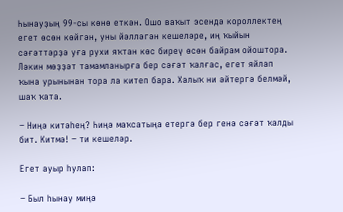Һынауҙың 99-сы көнө еткән. Ошо ваҡыт эсендә короллектең егет өсөн көйгән, уны йәлләгән кешеләре, иң ҡыйын сәғәттәрҙә уға рухи яҡтан көс биреү өсөн байрам ойоштора. Ләкин мөҙҙәт тамамланырға бер сәғәт ҡалғас, егет яйлап ҡына урынынан тора ла китеп бара. Халыҡ ни әйтергә белмәй, шаҡ ҡата.

− Ниңә китәһең? Һиңә маҡсатыңа етергә бер генә сәғәт ҡалды бит. Китмә! − ти кешеләр.

Егет ауыр һулап:

− Был һынау миңә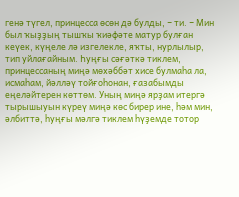генә түгел, принцесса өсөн дә булды, − ти. − Мин был ҡыҙҙың тышҡы ҡиәфәте матур булған кеүек, күңеле лә изгелекле, яҡты, нурлылыр, тип уйлағайным. Һуңғы сәғәткә тиклем, принцессаның миңә мөхәббәт хисе булмаһа ла, исмаһам, йәлләү тойғоһонан, ғазабымды еңеләйтерен көттөм. Уның миңә ярҙам итергә тырышыуын күреү миңә көс бирер ине, һәм мин, әлбиттә, һуңғы мәлгә тиклем һүҙемде тотор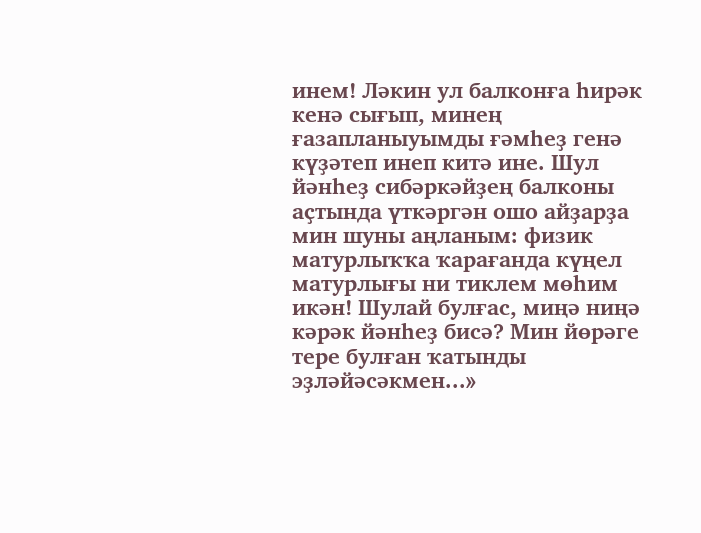инем! Ләкин ул балконға һирәк кенә сығып, минең ғазапланыуымды ғәмһеҙ генә күҙәтеп инеп китә ине. Шул йәнһеҙ сибәркәйҙең балконы аҫтында үткәргән ошо айҙарҙа мин шуны аңланым: физик матурлыҡҡа ҡарағанда күңел матурлығы ни тиклем мөһим икән! Шулай булғас, миңә ниңә кәрәк йәнһеҙ бисә? Мин йөрәге тере булған ҡатынды эҙләйәсәкмен...»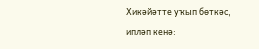Хикәйәтте уҡып бөткәс, ипләп кенә: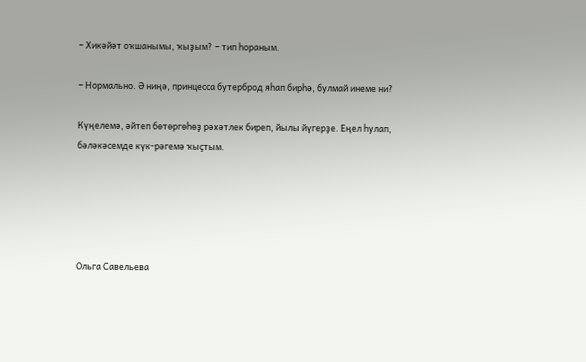− Хикәйәт оҡшанымы, ҡыҙым? − тип һораным.

− Нормально. Ә ниңә, принцесса бутерброд яһап бирһә, булмай инеме ни?

Күңелемә, әйтеп бөтөргөһөҙ рәхәтлек биреп, йылы йүгерҙе. Еңел һулап, бәләкәсемде күк-рәгемә ҡыҫтым.





Ольга Савельева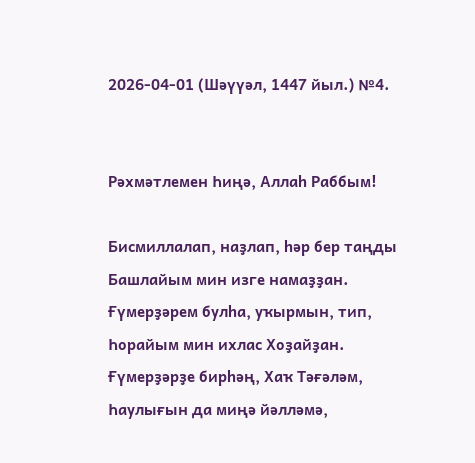2026-04-01 (Шәүүәл, 1447 йыл.) №4.


Рәхмәтлемен Һиңә, Аллаһ Раббым!

Бисмиллалап, наҙлап, һәр бер таңды Башлайым мин изге намаҙҙан. Ғүмерҙәрем булһа, уҡырмын, тип, Һорайым мин ихлас Хоҙайҙан. Ғүмерҙәрҙе бирһәң, Хаҡ Тәғәләм, Һаулығын да миңә йәлләмә,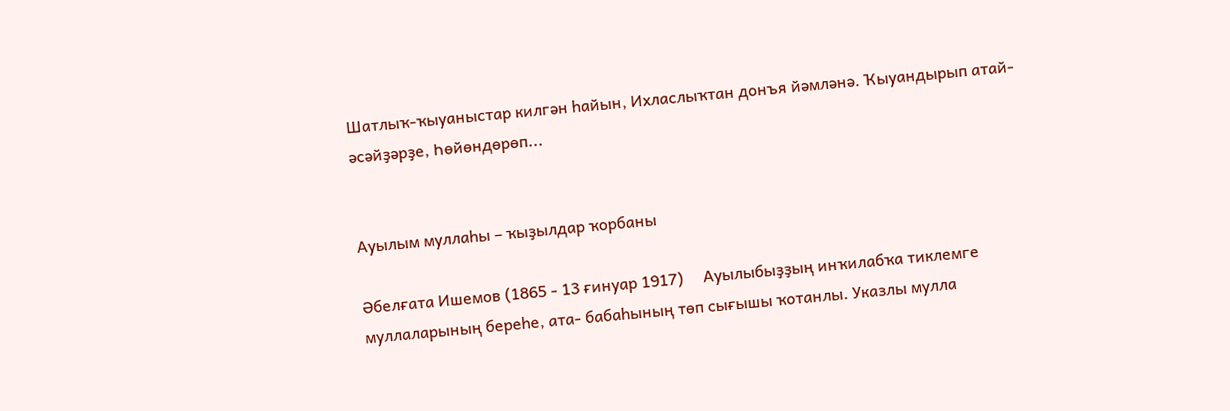Шатлыҡ-ҡыуаныстар килгән һайын, Ихласлыҡтан донъя йәмләнә. Ҡыуандырып атай-әсәйҙәрҙе, Һөйөндөрөп...


Ауылым муллаһы – ҡыҙылдар ҡорбаны

Әбелғата Ишемов (1865 - 13 ғинуар 1917)     Ауылыбыҙҙың инҡилабҡа тиклемге муллаларының береһе, ата- бабаһының төп сығышы ҡотанлы. Указлы мулла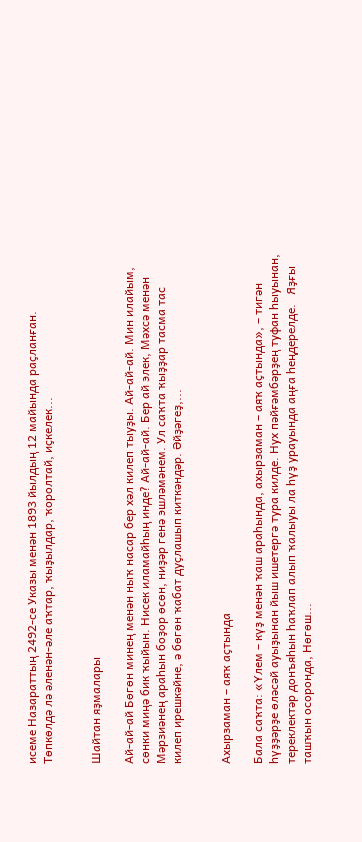исеме Назараттың 2492-се Указы менән 1893 йылдың 12 майында раҫланған.   Төпкөлдә лә әленән-әле аҡтар, ҡыҙылдар, ҡоролтай, иҫкелек...


Шайтан яҙмалары

Ай-ай-ай Бөгөн минең менән ныҡ насар бер хәл килеп тыуҙы. Ай-ай-ай. Мин илайым, сөнки миңә бик ҡыйын. Нисек иламайһың инде? Ай-ай-ай. Бер ай элек, Мәхсә менән Мәрзиәнең араһын боҙор өсөн, ниҙәр генә эшләмәнем. Ул саҡта ҡыҙҙар тасма тас килеп ирешкәйне, ә бөгөн ҡабат дуҫлашып киткәндәр. Әйҙәгеҙ,...


Ахырзаман – аяҡ аҫтында

Бала саҡта: «Үлем – күҙ менән ҡаш араһында, ахырзаман – аяҡ аҫтында», – тигән һүҙҙәрҙе өләсәй ауыҙынан йыш ишетергә тура килде. Нух пәйғәмбәрҙең туфан һыуынан, тереклектәр донъяһын һаҡлап алып ҡалыуы ла һүҙ урауында аңға һеңдерелде.   Яҙғы ташҡын осоронда, Нөгөш...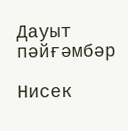Дауыт пәйғәмбәр

Нисек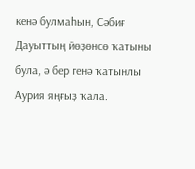кенә булмаһын, Сәбиғ Дауыттың йөҙөнсө ҡатыны була, ә бер генә ҡатынлы Аурия яңғыҙ ҡала.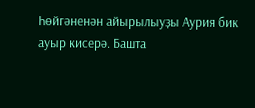Һөйгәненән айырылыуҙы Аурия бик ауыр кисерә. Башта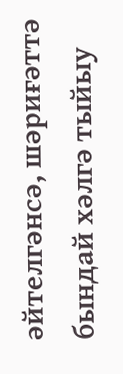әйтелгәнсә, шәриғәттә бындай хәлгә тыйыу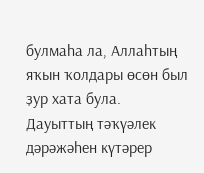булмаһа ла, Аллаһтың яҡын ҡолдары өсөн был ҙур хата була. Дауыттың тәҡүәлек дәрәжәһен күтәрер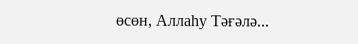өсөн, Аллаһу Тәғәлә...